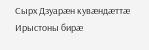Сырх Дзуарæн кувæндæттæ Ирыстоны бирæ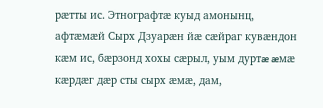рæтты ис. Этнографтæ куыд амонынц, афтæмæй Сырх Дзуарæн йæ сæйраг кувæндон кæм ис, бæрзонд хохы сæрыл, уым дуртæ æмæ кæрдæг дæр сты сырх æмæ, дам,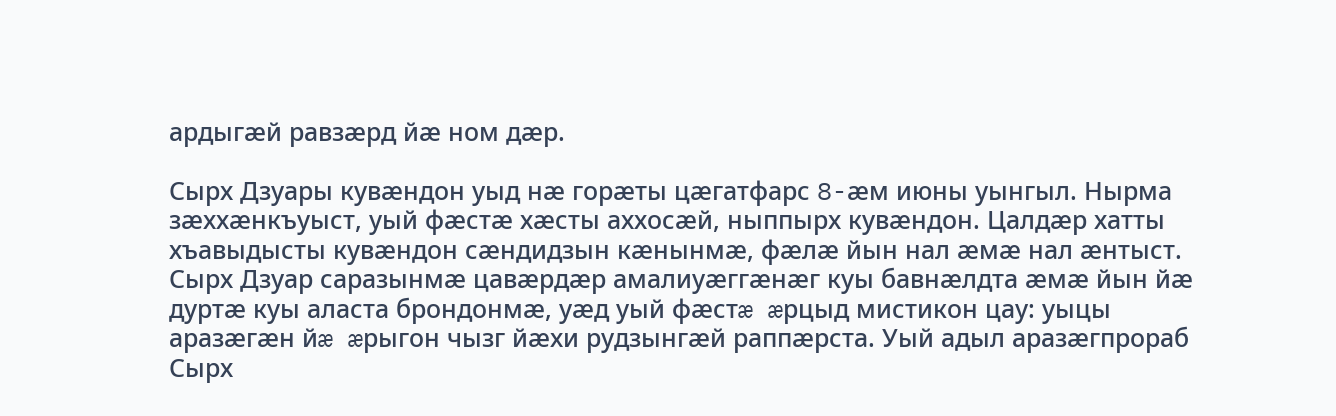ардыгæй равзæрд йæ ном дæр.

Сырх Дзуары кувæндон уыд нæ горæты цæгатфарс 8-æм июны уынгыл. Нырма зæххæнкъуыст, уый фæстæ хæсты аххосæй, ныппырх кувæндон. Цалдæр хатты хъавыдысты кувæндон сæндидзын кæнынмæ, фæлæ йын нал æмæ нал æнтыст. Сырх Дзуар саразынмæ цавæрдæр амалиуæггæнæг куы бавнæлдта æмæ йын йæ дуртæ куы аласта брондонмæ, уæд уый фæстæ æрцыд мистикон цау: уыцы аразæгæн йæ æрыгон чызг йæхи рудзынгæй раппæрста. Уый адыл аразæгпрораб Сырх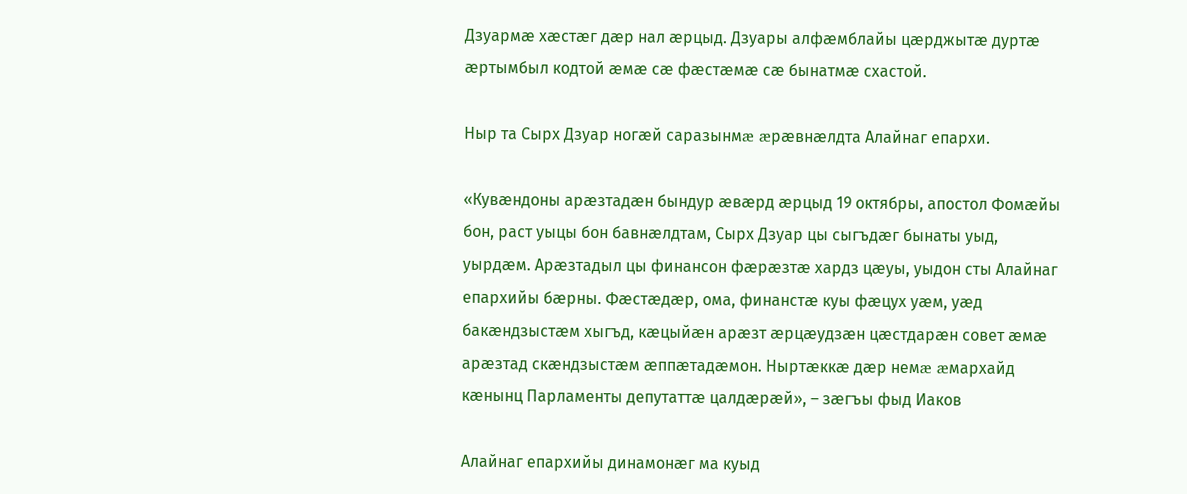Дзуармæ хæстæг дæр нал æрцыд. Дзуары алфæмблайы цæрджытæ дуртæ æртымбыл кодтой æмæ сæ фæстæмæ сæ бынатмæ схастой.

Ныр та Сырх Дзуар ногæй саразынмæ æрæвнæлдта Алайнаг епархи.

«Кувæндоны арæзтадæн бындур æвæрд æрцыд 19 октябры, апостол Фомæйы бон, раст уыцы бон бавнæлдтам, Сырх Дзуар цы сыгъдæг бынаты уыд, уырдæм. Арæзтадыл цы финансон фæрæзтæ хардз цæуы, уыдон сты Алайнаг епархийы бæрны. Фæстæдæр, ома, финанстæ куы фæцух уæм, уæд бакæндзыстæм хыгъд, кæцыйæн арæзт æрцæудзæн цæстдарæн совет æмæ арæзтад скæндзыстæм æппæтадæмон. Ныртæккæ дæр немæ æмархайд кæнынц Парламенты депутаттæ цалдæрæй», – зæгъы фыд Иаков

Алайнаг епархийы динамонæг ма куыд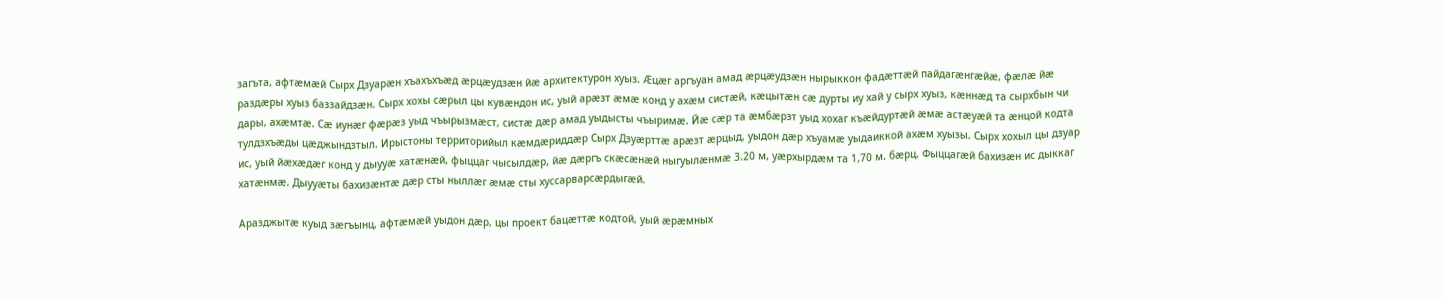загъта, афтæмæй Сырх Дзуарæн хъахъхъæд æрцæудзæн йæ архитектурон хуыз. Æцæг аргъуан амад æрцæудзæн нырыккон фадæттæй пайдагæнгæйæ, фæлæ йæ раздæры хуыз баззайдзæн. Сырх хохы сæрыл цы кувæндон ис, уый арæзт æмæ конд у ахæм систæй, кæцытæн сæ дурты иу хай у сырх хуыз, кæннæд та сырхбын чи дары, ахæмтæ. Сæ иунæг фæрæз уыд чъырызмæст, систæ дæр амад уыдысты чъыримæ. Йæ сæр та æмбæрзт уыд хохаг къæйдуртæй æмæ астæуæй та æнцой кодта тулдзхъæды цæджындзтыл. Ирыстоны территорийыл кæмдæриддæр Сырх Дзуæрттæ арæзт æрцыд, уыдон дæр хъуамæ уыдаиккой ахæм хуызы. Сырх хохыл цы дзуар ис, уый йæхæдæг конд у дыууæ хатæнæй, фыццаг чысылдæр, йæ дæргъ скæсæнæй ныгуылæнмæ 3.20 м, уæрхырдæм та 1,70 м. бæрц. Фыццагæй бахизæн ис дыккаг хатæнмæ. Дыууæты бахизæнтæ дæр сты ныллæг æмæ сты хуссарварсæрдыгæй.

Аразджытæ куыд зæгъынц, афтæмæй уыдон дæр, цы проект бацæттæ кодтой, уый æрæмных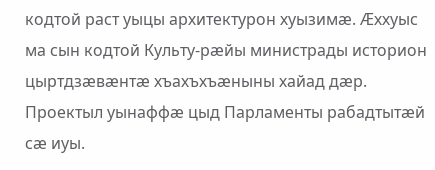кодтой раст уыцы архитектурон хуызимæ. Æххуыс ма сын кодтой Культу-рæйы министрады историон цыртдзæвæнтæ хъахъхъæныны хайад дæр. Проектыл уынаффæ цыд Парламенты рабадтытæй сæ иуы.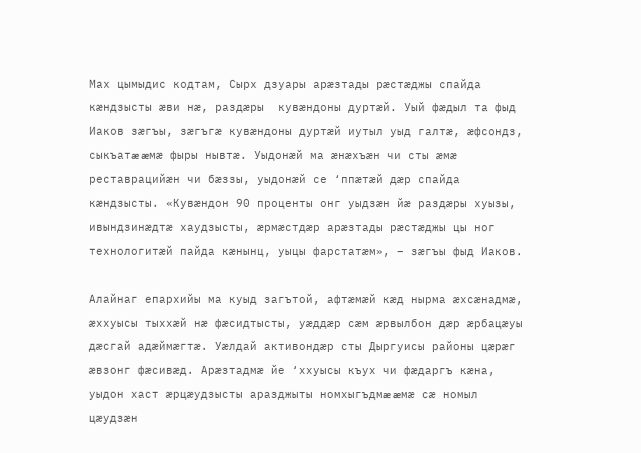Мах цымыдис кодтам, Сырх дзуары арæзтады рæстæджы спайда кæндзысты æви нæ, раздæры  кувæндоны дуртæй. Уый фæдыл та фыд Иаков зæгъы, зæгъгæ кувæндоны дуртæй иутыл уыд галтæ, æфсондз, сыкъатæ æмæ фыры нывтæ. Уыдонæй ма æнæхъæн чи сты æмæ реставрацийæн чи бæззы, уыдонæй се ‘ппæтæй дæр спайда кæндзысты. «Кувæндон 90 проценты онг уыдзæн йæ раздæры хуызы, ивындзинæдтæ хаудзысты, æрмæстдæр арæзтады рæстæджы цы ног технологитæй пайда кæнынц, уыцы фарстатæм», – зæгъы фыд Иаков.

Алайнаг епархийы ма куыд загътой, афтæмæй кæд нырма æхсæнадмæ, æххуысы тыххæй нæ фæсидтысты, уæддæр сæм æрвылбон дæр æрбацæуы дæсгай адæймæгтæ. Уæлдай активондæр сты Дыргуисы районы цæрæг æвзонг фæсивæд. Арæзтадмæ йе ‘ххуысы къух чи фæдаргъ кæна, уыдон хаст æрцæудзысты аразджыты номхыгъдмæ æмæ сæ номыл цæудзæн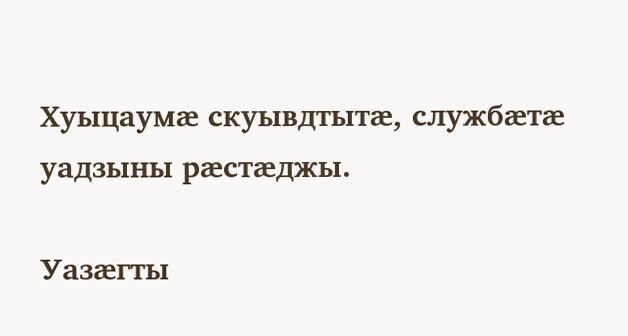Хуыцаумæ скуывдтытæ, службæтæ уадзыны рæстæджы.

Уазæгты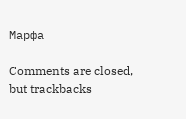Марфа

Comments are closed, but trackbacks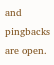and pingbacks are open.